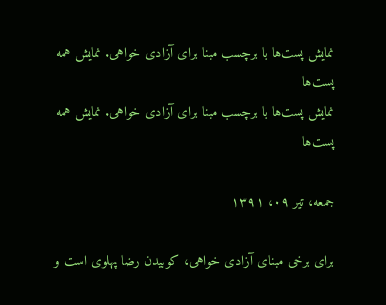نمایش پست‌ها با برچسب مبنا برای آزادی خواهی. نمایش همه پست‌ها
نمایش پست‌ها با برچسب مبنا برای آزادی خواهی. نمایش همه پست‌ها

جمعه، تیر ۰۹، ۱۳۹۱

برای برخی مبنای آزادی خواهی، کوبیدن رضا پهلوی است و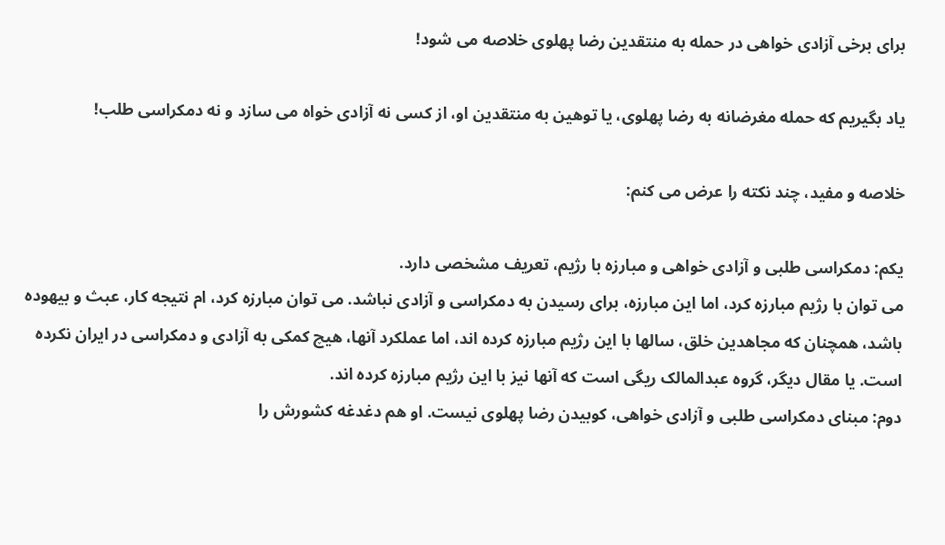برای برخی آزادی خواهی در حمله به منتقدین رضا پهلوی خلاصه می شود!

یاد بگیریم که حمله مغرضانه به رضا پهلوی، یا توهین به منتقدین او، از کسی نه آزادی خواه می سازد و نه دمکراسی طلب!

خلاصه و مفید، چند نکته را عرض می کنم:

یکم: دمکراسی طلبی و آزادی خواهی و مبارزه با رژیم، تعریف مشخصی دارد.
می توان با رژیم مبارزه کرد، اما این مبارزه، برای رسیدن به دمکراسی و آزادی نباشد. می توان مبارزه کرد، ام نتیجه کار، عبث و بیهوده باشد، همچنان که مجاهدین خلق، سالها با این رژیم مبارزه کرده اند، اما عملکرد آنها، هیچ کمکی به آزادی و دمکراسی در ایران نکرده است. یا مقال دیگر، گروه عبدالمالک ریگی است که آنها نیز با این رژیم مبارزه کرده اند.
دوم: مبنای دمکراسی طلبی و آزادی خواهی، کوبیدن رضا پهلوی نیست. او هم دغدغه کشورش را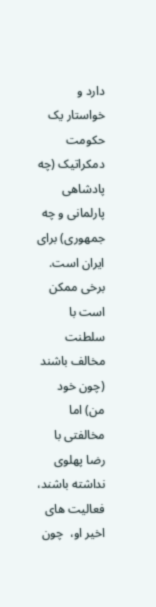دارد و خواستار یک حکومت دمکراتیک (چه پادشاهی پارلمانی و چه جمهوری) برای ایران است.
برخی ممکن است با سلطنت مخالف باشند (چون خود من) اما مخالفتی با رضا پهلوی نداشته باشند، فعالیت های اخیر او،  چون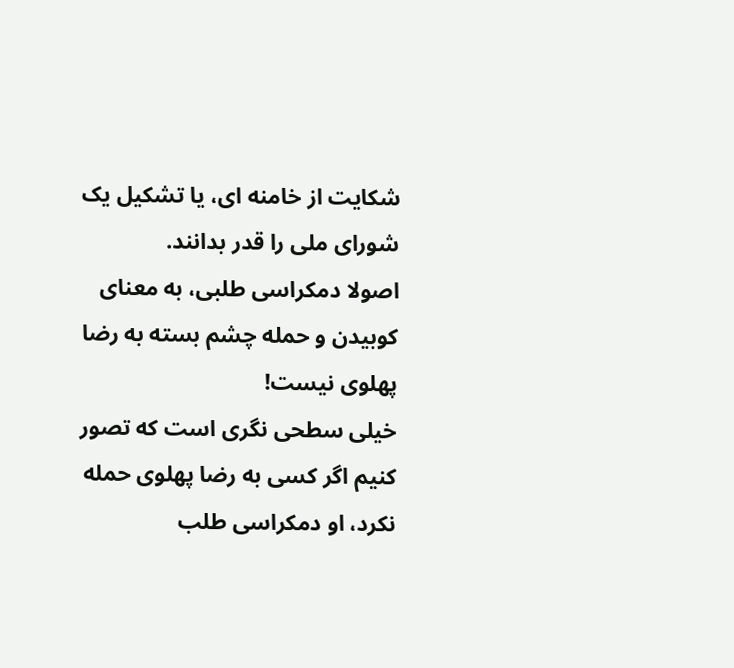شکایت از خامنه ای، یا تشکیل یک شورای ملی را قدر بدانند.
اصولا دمکراسی طلبی، به معنای کوبیدن و حمله چشم بسته به رضا پهلوی نیست!
خیلی سطحی نگری است که تصور کنیم اگر کسی به رضا پهلوی حمله نکرد، او دمکراسی طلب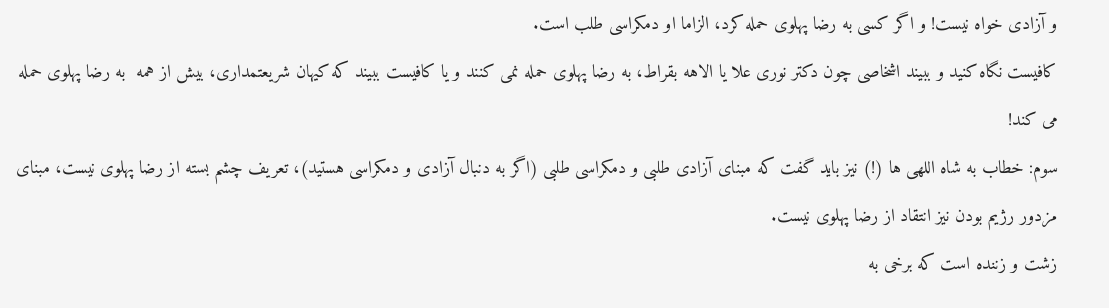و آزادی خواه نیست! و اگر کسی به رضا پهلوی حمله کرد، الزاما او دمکراسی طلب است.
کافیست نگاه کنید و ببیند اشخاصی چون دکتر نوری علا یا الاهه بقراط، به رضا پهلوی حمله نمی کنند و یا کافیست ببیند که کیهان شریعتمداری، بیش از همه  به رضا پهلوی حمله می کند!
سوم: خطاب به شاه اللهی ها (!) نیز باید گفت که مبنای آزادی طلبی و دمکراسی طلبی (اگر به دنبال آزادی و دمکراسی هستید)، تعریف چشم بسته از رضا پهلوی نیست، مبنای مزدور رژیم بودن نیز انتقاد از رضا پهلوی نیست.
زشت و زننده است که برخی به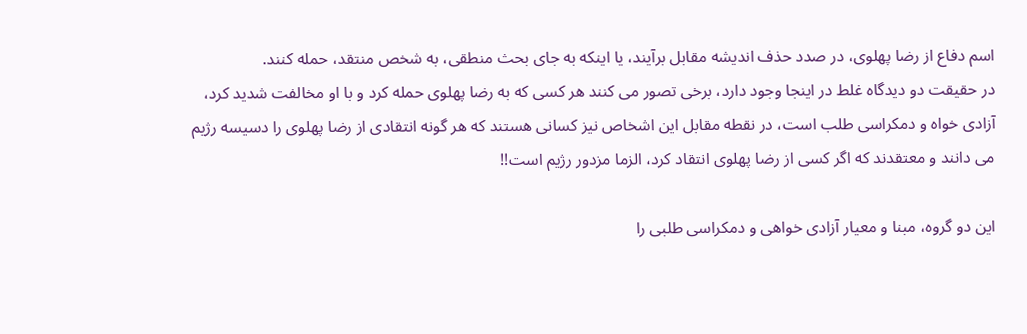اسم دفاع از رضا پهلوی، در صدد حذف اندیشه مقابل برآیند، یا اینکه به جای بحث منطقی، به شخص منتقد، حمله کنند.
در حقیقت دو دیدگاه غلط در اینجا وجود دارد، برخی تصور می کنند هر کسی که به رضا پهلوی حمله کرد و با او مخالفت شدید کرد، آزادی خواه و دمکراسی طلب است، در نقطه مقابل این اشخاص نیز کسانی هستند که هر گونه انتقادی از رضا پهلوی را دسیسه رژیم می دانند و معتقدند که اگر کسی از رضا پهلوی انتقاد کرد، الزما مزدور رژیم است!!

این دو گروه، مبنا و معیار آزادی خواهی و دمکراسی طلبی را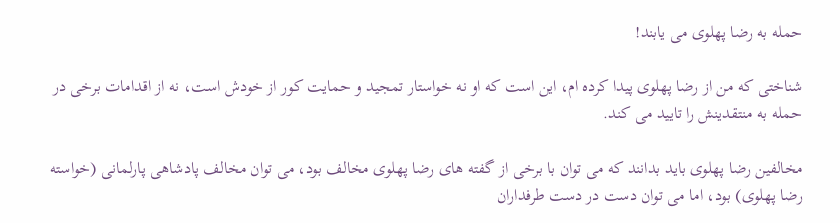حمله به رضا پهلوی می یابند!

شناختی که من از رضا پهلوی پیدا کرده ام، این است که او نه خواستار تمجید و حمایت کور از خودش است، نه از اقدامات برخی در حمله به منتقدینش را تایید می کند.

مخالفین رضا پهلوی باید بدانند که می توان با برخی از گفته های رضا پهلوی مخالف بود، می توان مخالف پادشاهی پارلمانی (خواسته رضا پهلوی) بود، اما می توان دست در دست طرفداران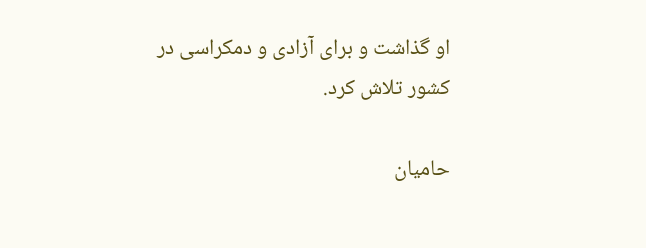او گذاشت و برای آزادی و دمکراسی در کشور تلاش کرد.

حامیان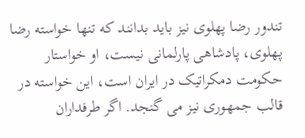تندور رضا پهلوی نیز باید بدانند که تنها خواسته رضا پهلوی، پادشاهی پارلمانی نیست، او خواستار حکومت دمکراتیک در ایران است، این خواسته در قالب جمهوری نیز می گنجد. اگر طرفداران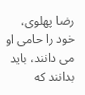رضا پهلوی، خود را حامی او می دانند، باید بدانند که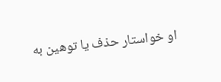او خواستار حذف یا توهین به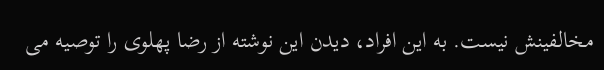مخالفینش نیست. به این افراد، دیدن این نوشته از رضا پهلوی را توصیه می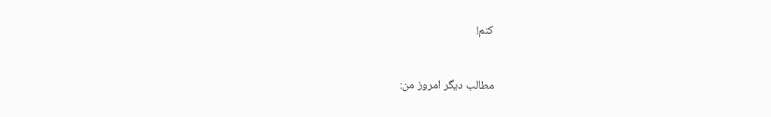کنم!


مطالب دیگر امروز من: